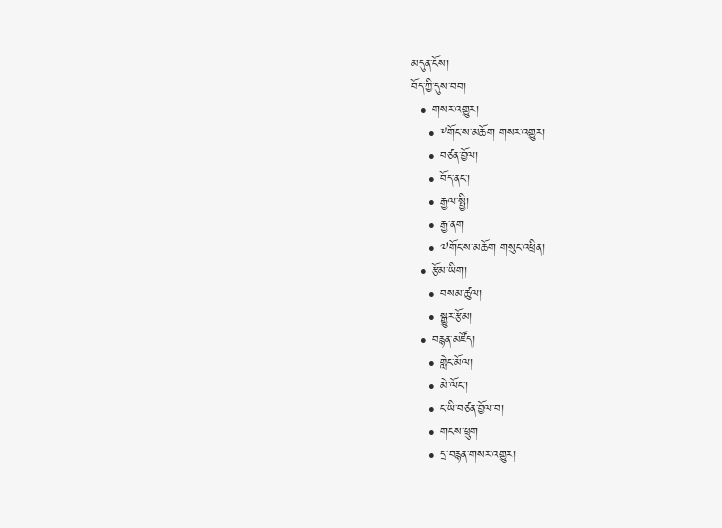མདུན་ངོས།
བོད་ཀྱི་དུས་བབ།
  • གསར་འགྱུར།
    • ༸གོང་ས་མཆོག གསར་འགྱུར།
    • བཙན་བྱོལ།
    • བོད་ནང་།
    • རྒྱལ་སྤྱི།
    • རྒྱ་ནག
    • ༧གོང་ས་མཆོག གསུང་འཕྲིན།
  • རྩོམ་ཡིག།
    • བསམ་ཚུལ།
    • སྒྱུར་རྩོམ།
  • བརྙན་མཛོད།
    • གླེང་མོལ།
    • མེ་ལོང་།
    • ང་ཡི་བཙན་བྱོལ་བ།
    • གངས་ཕྲུག
    • དྲ་བརྙན་གསར་འགྱུར།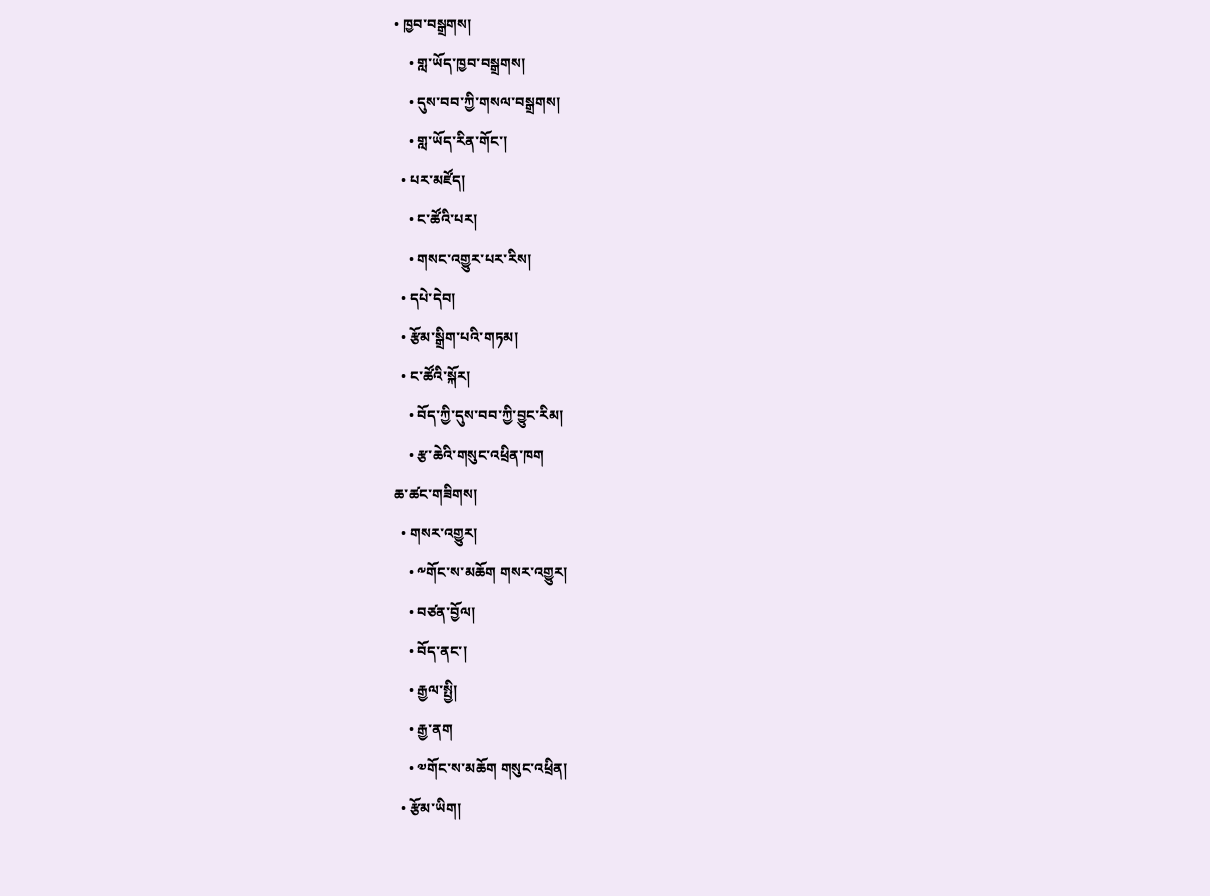• ཁྱབ་བསྒྲགས།
    • གླ་ཡོད་ཁྱབ་བསྒྲགས།
    • དུས་བབ་ཀྱི་གསལ་བསྒྲགས།
    • གླ་ཡོད་རིན་གོང་།
  • པར་མཛོད།
    • ང་ཚོའི་པར།
    • གསང་འགྱུར་པར་རིས།
  • དཔེ་དེབ།
  • རྩོམ་སྒྲིག་པའི་གཏམ།
  • ང་ཚོའི་སྐོར།
    • བོད་ཀྱི་དུས་བབ་ཀྱི་བྱུང་རིམ།
    • རྩ་ཆེའི་གསུང་འཕྲིན་ཁག
ཆ་ཚང་གཟིགས།
  • གསར་འགྱུར།
    • ༸གོང་ས་མཆོག གསར་འགྱུར།
    • བཙན་བྱོལ།
    • བོད་ནང་།
    • རྒྱལ་སྤྱི།
    • རྒྱ་ནག
    • ༧གོང་ས་མཆོག གསུང་འཕྲིན།
  • རྩོམ་ཡིག།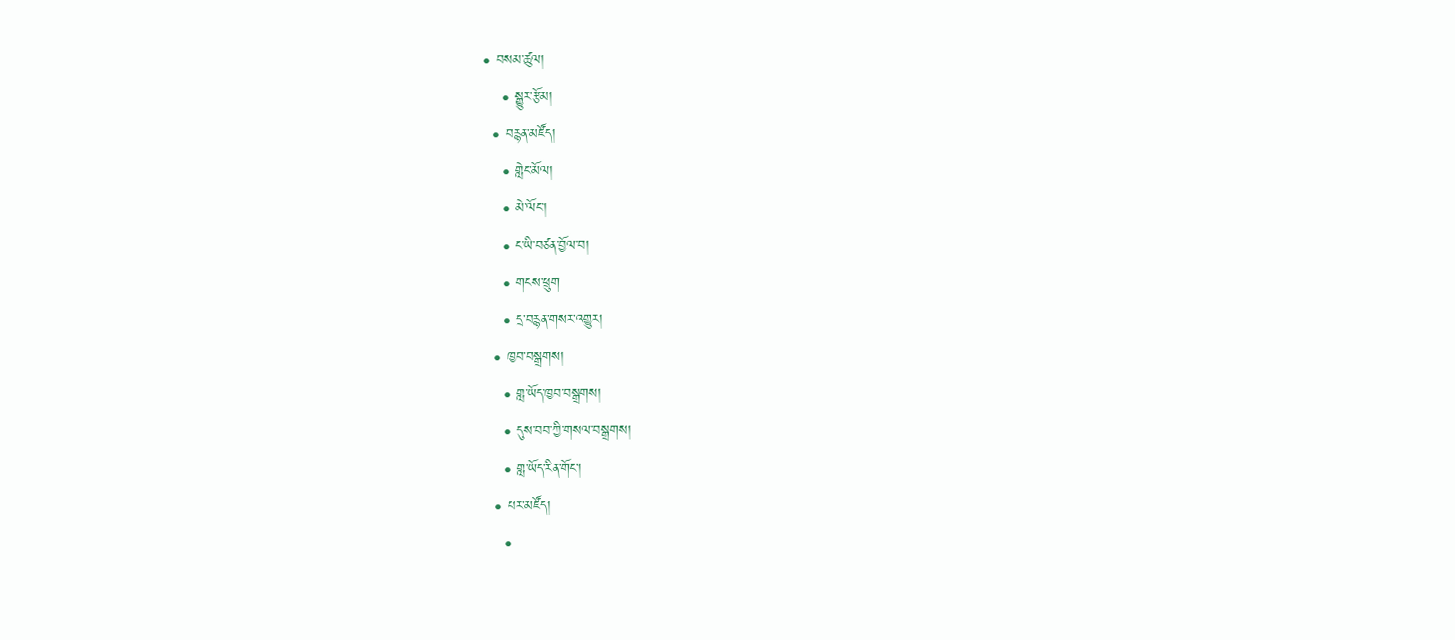• བསམ་ཚུལ།
    • སྒྱུར་རྩོམ།
  • བརྙན་མཛོད།
    • གླེང་མོལ།
    • མེ་ལོང་།
    • ང་ཡི་བཙན་བྱོལ་བ།
    • གངས་ཕྲུག
    • དྲ་བརྙན་གསར་འགྱུར།
  • ཁྱབ་བསྒྲགས།
    • གླ་ཡོད་ཁྱབ་བསྒྲགས།
    • དུས་བབ་ཀྱི་གསལ་བསྒྲགས།
    • གླ་ཡོད་རིན་གོང་།
  • པར་མཛོད།
    •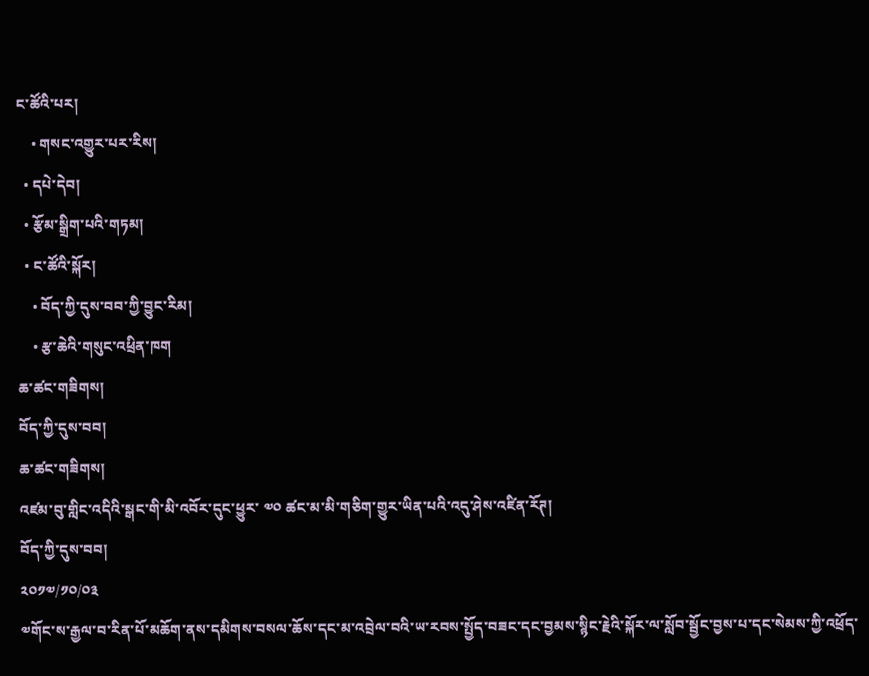ང་ཚོའི་པར།
    • གསང་འགྱུར་པར་རིས།
  • དཔེ་དེབ།
  • རྩོམ་སྒྲིག་པའི་གཏམ།
  • ང་ཚོའི་སྐོར།
    • བོད་ཀྱི་དུས་བབ་ཀྱི་བྱུང་རིམ།
    • རྩ་ཆེའི་གསུང་འཕྲིན་ཁག
ཆ་ཚང་གཟིགས།
བོད་ཀྱི་དུས་བབ།
ཆ་ཚང་གཟིགས།
འཛམ་བུ་གླིང་འདིའི་སྒང་གི་མི་འབོར་དུང་ཕྱུར་ ༧༠ ཚང་མ་མི་གཅིག་གྱུར་ཡིན་པའི་འདུ་ཤེས་འཛིན་རོཊ།
བོད་ཀྱི་དུས་བབ།
༢༠༡༧/༡༠/༠༣
༧གོང་ས་རྒྱལ་བ་རིན་པོ་མཆོག་ནས་དམིགས་བསལ་ཆོས་དང་མ་འབྲེལ་བའི་ཡ་རབས་སྤྱོད་བཟང་དང་བྱམས་སྙིང་རྗེའི་སྐོར་ལ་སློབ་སྦྱོང་བྱས་པ་དང་སེམས་ཀྱི་འཕྲོད་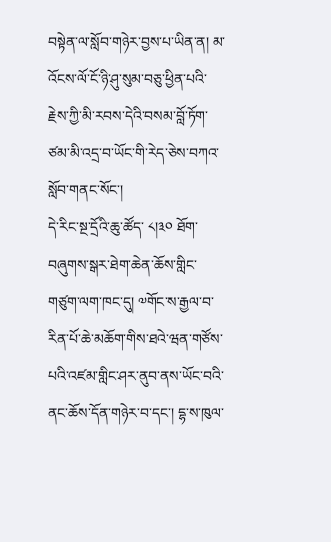བསྟེན་ལ་སློབ་གཉེར་བྱས་པ་ཡིན་ན། མ་འོངས་ལོ་ངོ་ཉི་ཤུ་སུམ་བཅུ་ཕྱིན་པའི་རྗེས་ཀྱི་མི་རབས་དེའི་བསམ་བློ་ཏོག་ཙམ་མི་འདྲ་བ་ཡོང་གི་རེད་ཅེས་བཀའ་སློབ་གནང་སོང་།
དེ་རིང་སྔ་དྲོའི་ཆུ་ཚོད་ ༨།༣༠ ཐོག་བཞུགས་སྒར་ཐེག་ཆེན་ཆོས་གླིང་གཙུག་ལག་ཁང་དུ། ༧གོང་ས་རྒྱལ་བ་རིན་པོ་ཆེ་མཆོག་གིས་ཐའེ་ཝན་གཙོས་པའི་འཛམ་གླིང་ཤར་ནུབ་ནས་ཡོང་བའི་ནང་ཆོས་དོན་གཉེར་བ་དང་། དྷ་ས་ཁུལ་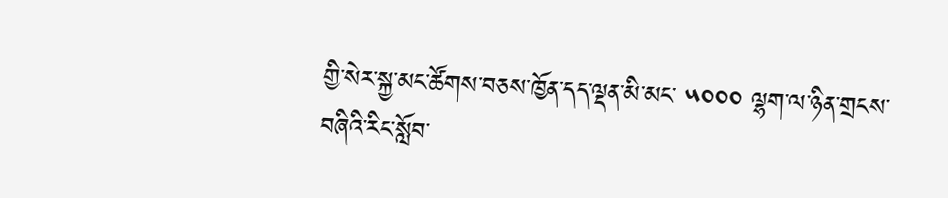གྱི་སེར་སྐྱ་མང་ཚོགས་བཅས་ཁྱོན་དད་ལྡན་མི་མང་ ༥༠༠༠ ལྷག་ལ་ཉིན་གྲངས་བཞིའི་རིང་སློབ་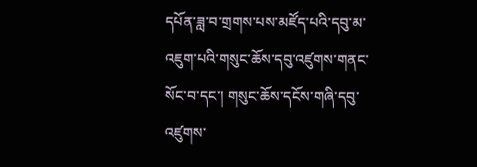དཔོན་ཟླ་བ་གྲགས་པས་མཛོད་པའི་དབུ་མ་འཇུག་པའི་གསུང་ཆོས་དབུ་འཛུགས་གནང་སོང་བ་དང་། གསུང་ཆོས་དངོས་གཞི་དབུ་འཛུགས་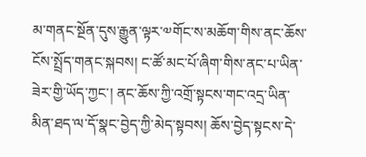མ་གནང་སྔོན་དུས་རྒྱུན་ལྟར་༧གོང་ས་མཆོག་གིས་ནང་ཆོས་ངོས་སྤྲོད་གནང་སྐབས། ང་ཚོ་མང་པོ་ཞིག་གིས་ནང་པ་ཡིན་ཟེར་གྱི་ཡོད་ཀྱང་། ནང་ཆོས་ཀྱི་འགྲོ་སྟངས་གང་འདྲ་ཡིན་མིན་ཐད་ལ་དོ་སྣང་བྱེད་ཀྱི་མེད་སྟབས། ཆོས་བྱེད་སྟངས་དེ་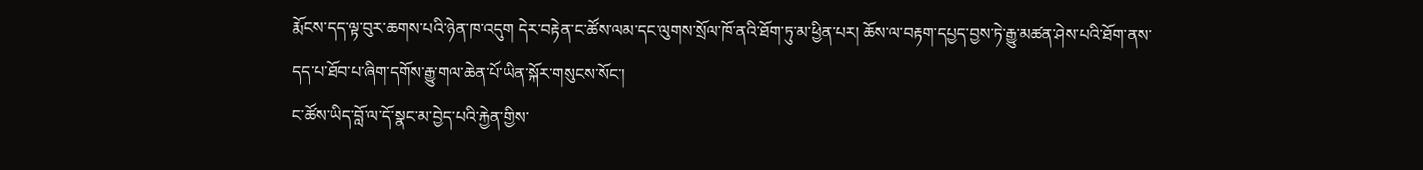རྨོངས་དད་ལྟ་བུར་ཆགས་པའི་ཉེན་ཁ་འདུག དེར་བརྟེན་ང་ཚོས་ལམ་དང་ལུགས་སྲོལ་ཁོ་ནའི་ཐོག་ཏུ་མ་ཕྱིན་པར། ཆོས་ལ་བརྟག་དཔྱད་བྱས་ཏེ་རྒྱུ་མཚན་ཤེས་པའི་ཐོག་ནས་དད་པ་ཐོབ་པ་ཞིག་དགོས་རྒྱུ་གལ་ཆེན་པོ་ཡིན་སྐོར་གསུངས་སོང་།
ང་ཚོས་ཡིད་བློ་ལ་དོ་སྣང་མ་བྱེད་པའི་རྐྱེན་གྱིས་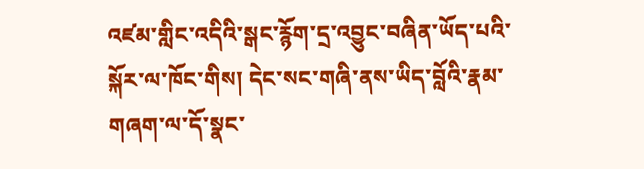འཛམ་གླིང་འདིའི་སྒང་རྙོག་དྲ་འབྱུང་བཞིན་ཡོད་པའི་སྐོར་ལ་ཁོང་གིས། དེང་སང་གཞི་ནས་ཡིད་བློའི་རྣམ་གཞག་ལ་དོ་སྣང་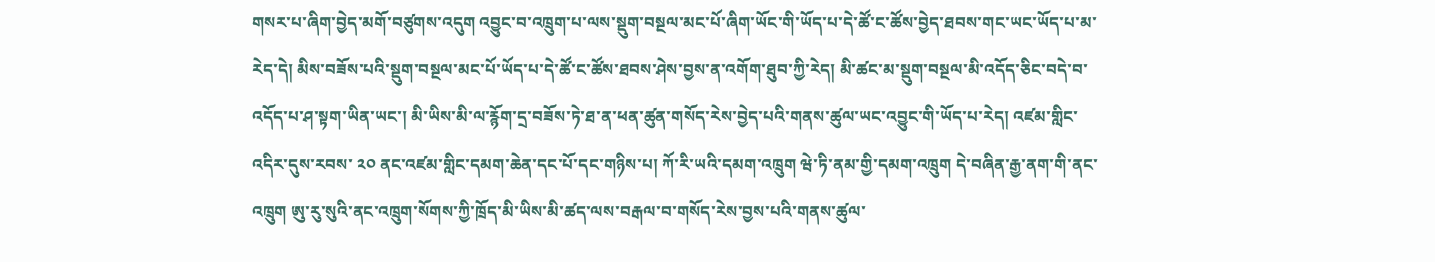གསར་པ་ཞིག་བྱེད་མགོ་བཙུགས་འདུག འབྱུང་བ་འཁྲུག་པ་ལས་སྡུག་བསྔལ་མང་པོ་ཞིག་ཡོང་གི་ཡོད་པ་དེ་ཚོ་ང་ཚོས་བྱེད་ཐབས་གང་ཡང་ཡོད་པ་མ་རེད་དེ། མིས་བཟོས་པའི་སྡུག་བསྔལ་མང་པོ་ཡོད་པ་དེ་ཚོ་ང་ཚོས་ཐབས་ཤེས་བྱས་ན་འགོག་ཐུབ་ཀྱི་རེད། མི་ཚང་མ་སྡུག་བསྔལ་མི་འདོད་ཅིང་བདེ་བ་འདོད་པ་ཤ་སྟག་ཡིན་ཡང་། མི་ཡིས་མི་ལ་རྙོག་དྲ་བཟོས་ཏེ་ཐ་ན་ཕན་ཚུན་གསོད་རེས་བྱེད་པའི་གནས་ཚུལ་ཡང་འབྱུང་གི་ཡོད་པ་རེད། འཛམ་གླིང་འདིར་དུས་རབས་ ༢༠ ནང་འཛམ་གླིང་དམག་ཆེན་དང་པོ་དང་གཉིས་པ། ཀོ་རི་ཡའི་དམག་འཁྲུག ཝེ་ཏི་ནམ་གྱི་དམག་འཁྲུག དེ་བཞིན་རྒྱ་ནག་གི་ནང་འཁྲུག ཨུ་རུ་སུའི་ནང་འཁྲུག་སོགས་ཀྱི་ཁྲོད་མི་ཡིས་མི་ཚད་ལས་བརྒལ་བ་གསོད་རེས་བྱས་པའི་གནས་ཚུལ་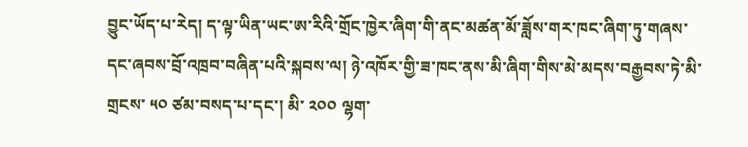བྱུང་ཡོད་པ་རེད། ད་ལྟ་ཡིན་ཡང་ཨ་རིའི་གྲོང་ཁྱེར་ཞིག་གི་ནང་མཚན་མོ་ཟློས་གར་ཁང་ཞིག་ཏུ་གཞས་དང་ཞབས་བྲོ་འཁྲབ་བཞིན་པའི་སྐབས་ལ། ཉེ་འཁོར་གྱི་ཟ་ཁང་ནས་མི་ཞིག་གིས་མེ་མདས་བརྒྱབས་ཏེ་མི་གྲངས་ ༥༠ ཙམ་བསད་པ་དང་། མི་ ༢༠༠ ལྷག་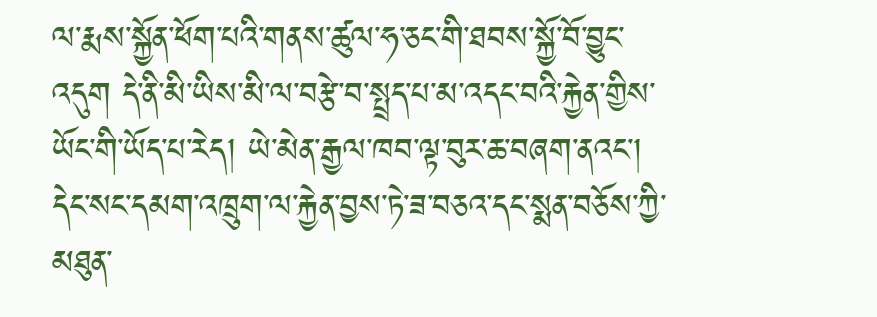ལ་རྨས་སྐྱོན་ཕོག་པའི་གནས་ཚུལ་ཧ་ཅང་གི་ཐབས་སྐྱོ་བོ་བྱུང་འདུག དེ་ནི་མི་ཡིས་མི་ལ་བརྩེ་བ་སྤྲད་པ་མ་འདང་བའི་རྐྱེན་གྱིས་ཡོང་གི་ཡོད་པ་རེད། ཡེ་མེན་རྒྱལ་ཁབ་ལྟ་བུར་ཆ་བཞག་ནའང་། དེང་སང་དམག་འཁྲུག་ལ་རྐྱེན་བྱས་ཏེ་ཟ་བཅའ་དང་སྨན་བཅོས་ཀྱི་མཐུན་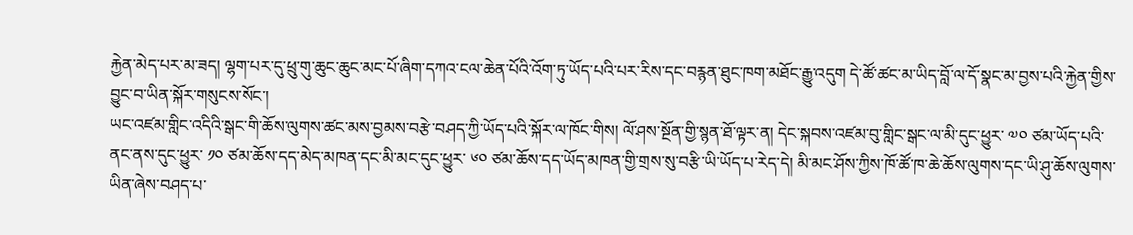རྐྱེན་མེད་པར་མ་ཟད། ལྷག་པར་དུ་ཕྲུ་གུ་ཆུང་ཆུང་མང་པོ་ཞིག་དཀའ་ངལ་ཆེན་པོའི་འོག་ཏུ་ཡོད་པའི་པར་རིས་དང་བརྙན་ཐུང་ཁག་མཐོང་རྒྱུ་འདུག དེ་ཚོ་ཚང་མ་ཡིད་བློ་ལ་དོ་སྣང་མ་བྱས་པའི་རྐྱེན་གྱིས་བྱུང་བ་ཡིན་སྐོར་གསུངས་སོང་།
ཡང་འཛམ་གླིང་འདིའི་སྒང་གི་ཆོས་ལུགས་ཚང་མས་བྱམས་བརྩེ་བཤད་ཀྱི་ཡོད་པའི་སྐོར་ལ་ཁོང་གིས། ལོ་ཤས་སྔོན་གྱི་སྙན་ཐོ་ལྟར་ན། དེང་སྐབས་འཛམ་བུ་གླིང་སྒང་ལ་མི་དུང་ཕྱུར་ ༧༠ ཙམ་ཡོད་པའི་ནང་ནས་དུང་ཕྱུར་ ༡༠ ཙམ་ཆོས་དད་མེད་མཁན་དང་མི་མང་དུང་ཕྱུར་ ༦༠ ཙམ་ཆོས་དད་ཡོད་མཁན་གྱི་གྲས་སུ་བརྩི་ཡི་ཡོད་པ་རེད་དེ། མི་མང་ཤོས་ཀྱིས་ཁོ་ཚོ་ཁ་ཆེ་ཆོས་ལུགས་དང་ཡི་ཤུ་ཆོས་ལུགས་ཡིན་ཞེས་བཤད་པ་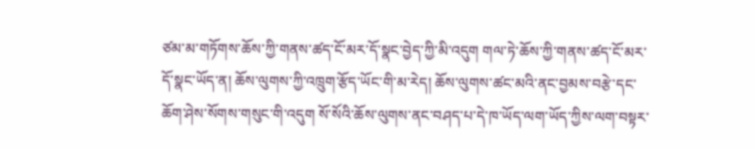ཙམ་མ་གཏོགས་ཆོས་ཀྱི་གནས་ཚད་ངོ་མར་དོ་སྣང་བྱེད་ཀྱི་མི་འདུག གལ་ཏེ་ཆོས་ཀྱི་གནས་ཚད་ངོ་མར་དོ་སྣང་ཡོད་ན། ཆོས་ལུགས་ཀྱི་འཁྲུག་རྩོད་ཡོང་གི་མ་རེད། ཆོས་ལུགས་ཚང་མའི་ནང་བྱམས་བརྩེ་དང་ཆོག་ཤེས་སོགས་གསུང་གི་འདུག སོ་སོའི་ཆོས་ལུགས་ནང་བཤད་པ་དེ་ཁ་ཡོད་ལག་ཡོད་ཀྱིས་ལག་བསྟར་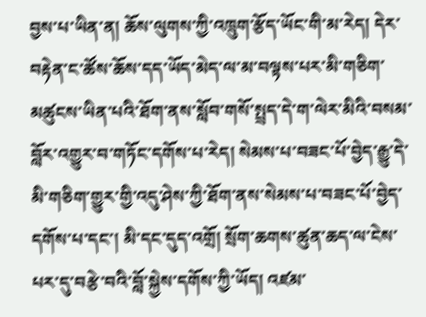བྱས་པ་ཡིན་ན། ཆོས་ལུགས་ཀྱི་འཁྲུག་རྩོད་ཡོང་གི་མ་རེད། དེར་བརྟེན་ང་ཚོས་ཆོས་དད་ཡོད་མེད་ལ་མ་བལྟས་པར་མི་གཅིག་མཚུངས་ཡིན་པའི་ཐོག་ནས་སློབ་གསོ་སྤྲད་དེ་ག་ལེར་མིའི་བསམ་བློར་འགྱུར་བ་གཏོང་དགོས་པ་རེད། སེམས་པ་བཟང་པོ་བྱེད་རྒྱུ་དེ་མི་གཅིག་གྱུར་གྱི་འདུ་ཤེས་ཀྱི་ཐོག་ནས་སེམས་པ་བཟང་པོ་བྱེད་དགོས་པ་དང་། མི་དང་དུད་འགྲོ། སྲོག་ཆགས་ཚུན་ཆད་ལ་ངེས་པར་དུ་བརྩེ་བའི་བློ་སྐྱེས་དགོས་ཀྱི་ཡོད། འཛམ་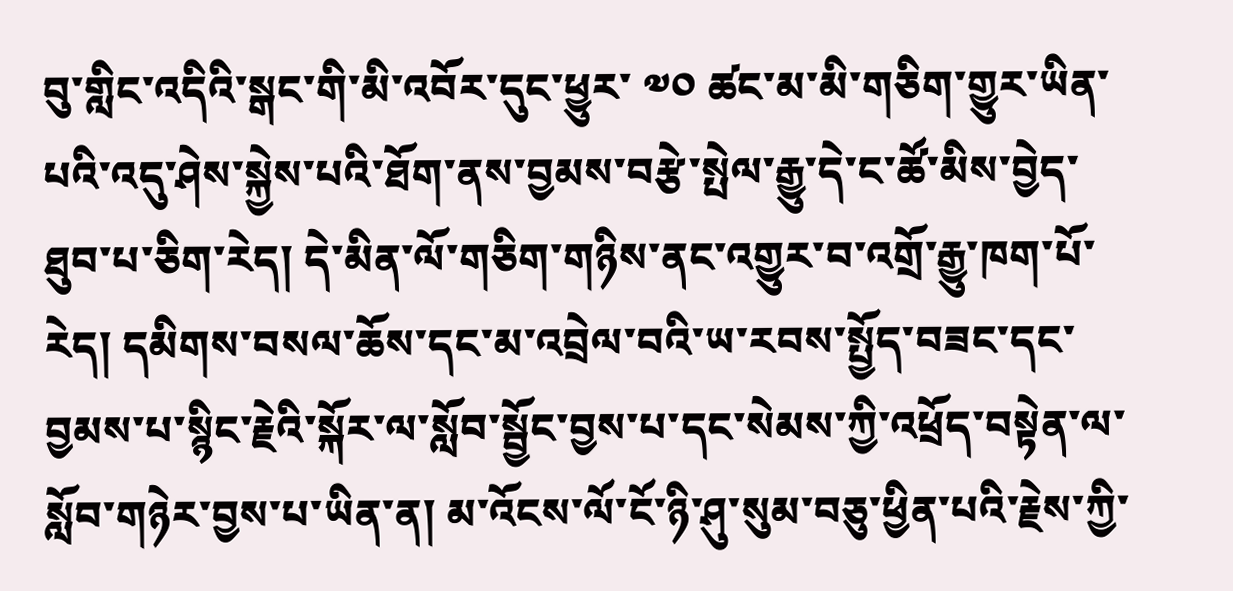བུ་གླིང་འདིའི་སྒང་གི་མི་འབོར་དུང་ཕྱུར་ ༧༠ ཚང་མ་མི་གཅིག་གྱུར་ཡིན་པའི་འདུ་ཤེས་སྐྱེས་པའི་ཐོག་ནས་བྱམས་བརྩེ་སྤེལ་རྒྱུ་དེ་ང་ཚོ་མིས་བྱེད་ཐུབ་པ་ཅིག་རེད། དེ་མིན་ལོ་གཅིག་གཉིས་ནང་འགྱུར་བ་འགྲོ་རྒྱུ་ཁག་པོ་རེད། དམིགས་བསལ་ཆོས་དང་མ་འབྲེལ་བའི་ཡ་རབས་སྤྱོད་བཟང་དང་བྱམས་པ་སྙིང་རྗེའི་སྐོར་ལ་སློབ་སྦྱོང་བྱས་པ་དང་སེམས་ཀྱི་འཕྲོད་བསྟེན་ལ་སློབ་གཉེར་བྱས་པ་ཡིན་ན། མ་འོངས་ལོ་ངོ་ཉི་ཤུ་སུམ་བཅུ་ཕྱིན་པའི་རྗེས་ཀྱི་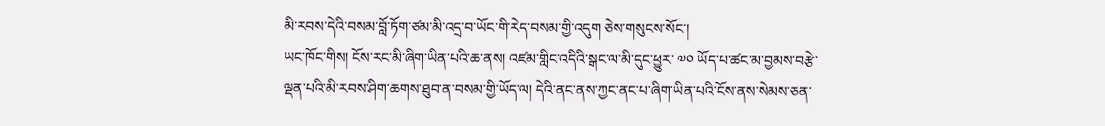མི་རབས་དེའི་བསམ་བློ་ཏོག་ཙམ་མི་འདྲ་བ་ཡོང་གི་རེད་བསམ་གྱི་འདུག ཅེས་གསུངས་སོང་།
ཡང་ཁོང་གིས། ངོས་རང་མི་ཞིག་ཡིན་པའི་ཆ་ནས། འཛམ་གླིང་འདིའི་སྒང་ལ་མི་དུང་ཕྱུར་ ༧༠ ཡོད་པ་ཚང་མ་བྱམས་བརྩེ་ལྡན་པའི་མི་རབས་ཤིག་ཆགས་ཐུབ་ན་བསམ་གྱི་ཡོད་ལ། དེའི་ནང་ནས་ཀྱང་ནང་པ་ཞིག་ཡིན་པའི་ངོས་ནས་སེམས་ཅན་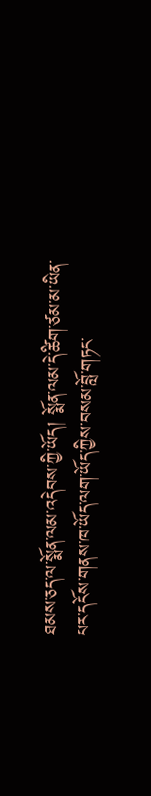ཐམས་ཅད་ལ་སྨོན་ལམ་འདེབས་ཀྱི་ཡོད། སྨོན་ལམ་དེ་ཚིག་ཙམ་མ་ཡིན་པར་དངོས་གནས་ཁ་ཡོད་ལག་ཡོད་ཀྱིས་བསམ་བློ་གཏང་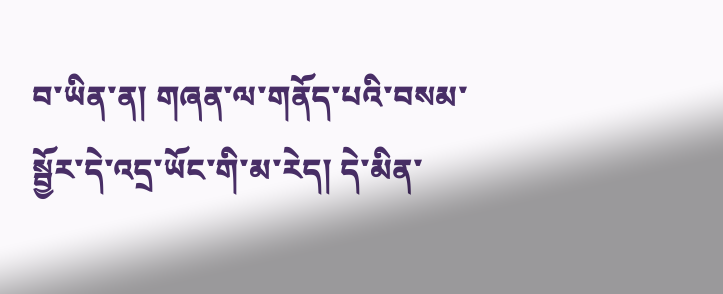བ་ཡིན་ན། གཞན་ལ་གནོད་པའི་བསམ་སྦྱོར་དེ་འདྲ་ཡོང་གི་མ་རེད། དེ་མིན་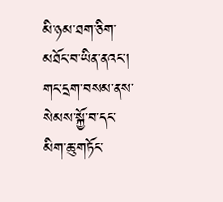མི་ཉམ་ཐག་ཅིག་མཐོང་བ་ཡིན་ནའང་། གང་དྲག་བསམ་ནས་སེམས་སྐྱོ་བ་དང་མིག་ཆུ་གཏོང་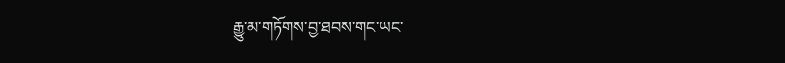རྒྱུ་མ་གཏོགས་བྱ་ཐབས་གང་ཡང་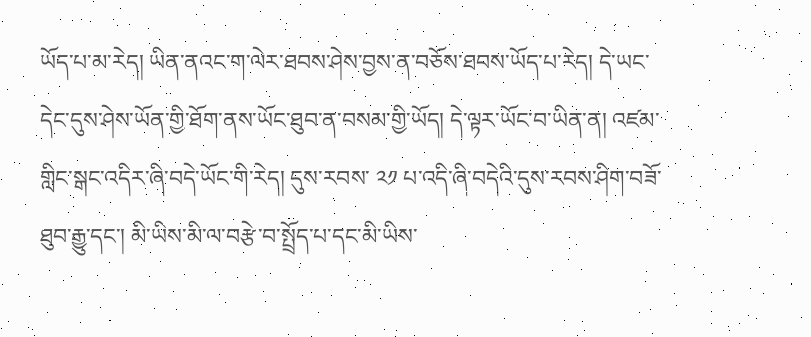ཡོད་པ་མ་རེད། ཡིན་ནའང་ག་ལེར་ཐབས་ཤེས་བྱས་ན་བཅོས་ཐབས་ཡོད་པ་རེད། དེ་ཡང་དེང་དུས་ཤེས་ཡོན་གྱི་ཐོག་ནས་ཡོང་ཐུབ་ན་བསམ་གྱི་ཡོད། དེ་ལྟར་ཡོང་བ་ཡིན་ན། འཛམ་གླིང་སྒང་འདིར་ཞི་བདེ་ཡོང་གི་རེད། དུས་རབས་ ༢༡ པ་འདི་ཞི་བདེའི་དུས་རབས་ཤིག་བཟོ་ཐུབ་རྒྱུ་དང་། མི་ཡིས་མི་ལ་བརྩེ་བ་སྤྲོད་པ་དང་མི་ཡིས་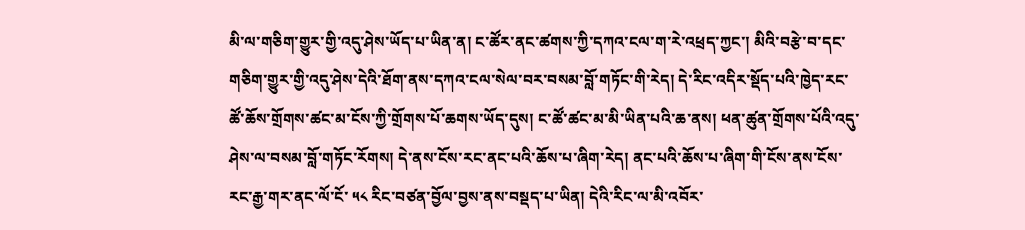མི་ལ་གཅིག་གྱུར་གྱི་འདུ་ཤེས་ཡོད་པ་ཡིན་ན། ང་ཚོར་ནང་ཚགས་ཀྱི་དཀའ་ངལ་ག་རེ་འཕྲད་ཀྱང་། མིའི་བརྩེ་བ་དང་གཅིག་གྱུར་གྱི་འདུ་ཤེས་དེའི་ཐོག་ནས་དཀའ་ངལ་སེལ་བར་བསམ་བློ་གཏོང་གི་རེད། དེ་རིང་འདིར་སྡོད་པའི་ཁྱེད་རང་ཚོ་ཆོས་གྲོགས་ཚང་མ་ངོས་ཀྱི་གྲོགས་པོ་ཆགས་ཡོད་དུས། ང་ཚོ་ཚང་མ་མི་ཡིན་པའི་ཆ་ནས། ཕན་ཚུན་གྲོགས་པོའི་འདུ་ཤེས་ལ་བསམ་བློ་གཏོང་རོགས། དེ་ནས་ངོས་རང་ནང་པའི་ཆོས་པ་ཞིག་རེད། ནང་པའི་ཆོས་པ་ཞིག་གི་ངོས་ནས་ངོས་རང་རྒྱ་གར་ནང་ལོ་ངོ་ ༥༨ རིང་བཙན་བྱོལ་བྱས་ནས་བསྡད་པ་ཡིན། དེའི་རིང་ལ་མི་འབོར་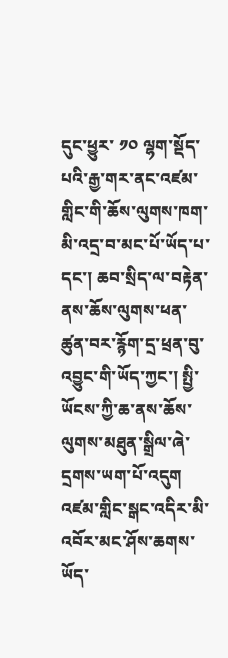དུང་ཕྱུར་ ༡༠ ལྷག་སྡོད་པའི་རྒྱ་གར་ནང་འཛམ་གླིང་གི་ཆོས་ལུགས་ཁག་མི་འདྲ་བ་མང་པོ་ཡོད་པ་དང་། ཆབ་སྲིད་ལ་བརྟེན་ནས་ཆོས་ལུགས་ཕན་ཚུན་བར་རྙོག་དྲ་ཕྲན་བུ་འབྱུང་གི་ཡོད་ཀྱང་། སྤྱི་ཡོངས་ཀྱི་ཆ་ནས་ཆོས་ལུགས་མཐུན་སྒྲིལ་ཞེ་དྲགས་ཡག་པོ་འདུག འཛམ་གླིང་སྒང་འདིར་མི་འབོར་མང་ཤོས་ཆགས་ཡོད་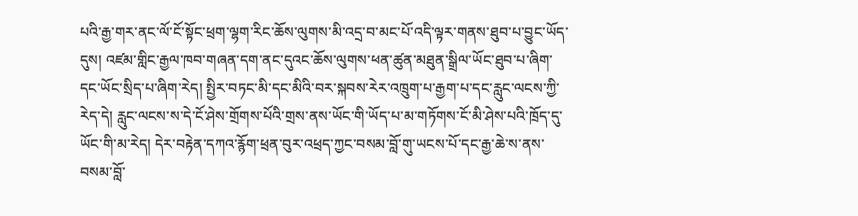པའི་རྒྱ་གར་ནང་ལོ་ངོ་སྟོང་ཕྲག་ལྷག་རིང་ཆོས་ལུགས་མི་འདྲ་བ་མང་པོ་འདི་ལྟར་གནས་ཐུབ་པ་བྱུང་ཡོད་དུས། འཛམ་གླིང་རྒྱལ་ཁབ་གཞན་དག་ནང་དུའང་ཆོས་ལུགས་ཕན་ཚུན་མཐུན་སྒྲིལ་ཡོང་ཐུབ་པ་ཞིག་དང་ཡོང་སྲིད་པ་ཞིག་རེད། སྤྱིར་བཏང་མི་དང་མིའི་བར་སྐབས་རེར་འཁྲུག་པ་རྒྱག་པ་དང་རླུང་ལངས་ཀྱི་རེད་དེ། རླུང་ལངས་ས་དེ་ངོ་ཤེས་གྲོགས་པོའི་གྲས་ནས་ཡོང་གི་ཡོད་པ་མ་གཏོགས་ངོ་མི་ཤེས་པའི་ཁྲོད་དུ་ཡོང་གི་མ་རེད། དེར་བརྟེན་དཀའ་རྙོག་ཕྲན་བུར་འཕྲད་ཀྱང་བསམ་བློ་གུ་ཡངས་པོ་དང་རྒྱ་ཆེ་ས་ནས་བསམ་བློ་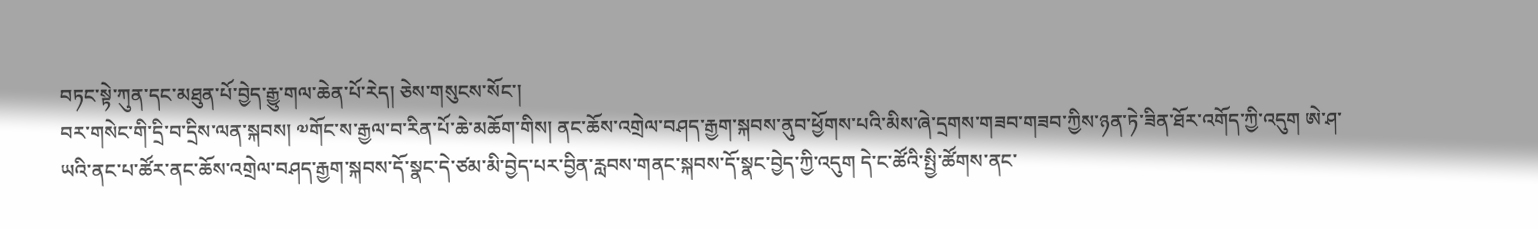བཏང་སྟེ་ཀུན་དང་མཐུན་པོ་བྱེད་རྒྱུ་གལ་ཆེན་པོ་རེད། ཅེས་གསུངས་སོང་།
བར་གསེང་གི་དྲི་བ་དྲིས་ལན་སྐབས། ༧གོང་ས་རྒྱལ་བ་རིན་པོ་ཆེ་མཆོག་གིས། ནང་ཆོས་འགྲེལ་བཤད་རྒྱག་སྐབས་ནུབ་ཕྱོགས་པའི་མིས་ཞེ་དྲགས་གཟབ་གཟབ་ཀྱིས་ཉན་ཏེ་ཟིན་ཐོར་འགོད་ཀྱི་འདུག ཨེ་ཤ་ཡའི་ནང་པ་ཚོར་ནང་ཆོས་འགྲེལ་བཤད་རྒྱག་སྐབས་དོ་སྣང་དེ་ཙམ་མི་བྱེད་པར་བྱིན་རླབས་གནང་སྐབས་དོ་སྣང་བྱེད་ཀྱི་འདུག དེ་ང་ཚོའི་སྤྱི་ཚོགས་ནང་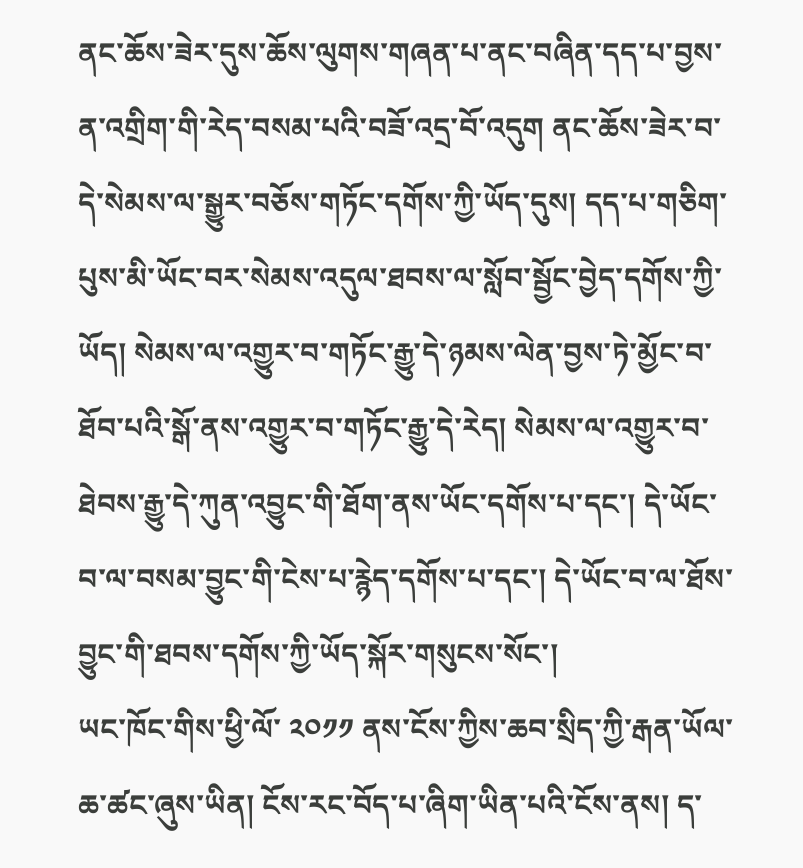ནང་ཆོས་ཟེར་དུས་ཆོས་ལུགས་གཞན་པ་ནང་བཞིན་དད་པ་བྱས་ན་འགྲིག་གི་རེད་བསམ་པའི་བཟོ་འདྲ་བོ་འདུག ནང་ཆོས་ཟེར་བ་དེ་སེམས་ལ་སྒྱུར་བཅོས་གཏོང་དགོས་ཀྱི་ཡོད་དུས། དད་པ་གཅིག་པུས་མི་ཡོང་བར་སེམས་འདུལ་ཐབས་ལ་སློབ་སྦྱོང་བྱེད་དགོས་ཀྱི་ཡོད། སེམས་ལ་འགྱུར་བ་གཏོང་རྒྱུ་དེ་ཉམས་ལེན་བྱས་ཏེ་མྱོང་བ་ཐོབ་པའི་སྒོ་ནས་འགྱུར་བ་གཏོང་རྒྱུ་དེ་རེད། སེམས་ལ་འགྱུར་བ་ཐེབས་རྒྱུ་དེ་ཀུན་འབྱུང་གི་ཐོག་ནས་ཡོང་དགོས་པ་དང་། དེ་ཡོང་བ་ལ་བསམ་བྱུང་གི་ངེས་པ་རྙེད་དགོས་པ་དང་། དེ་ཡོང་བ་ལ་ཐོས་བྱུང་གི་ཐབས་དགོས་ཀྱི་ཡོད་སྐོར་གསུངས་སོང་།
ཡང་ཁོང་གིས་ཕྱི་ལོ་ ༢༠༡༡ ནས་ངོས་ཀྱིས་ཆབ་སྲིད་ཀྱི་རྒན་ཡོལ་ཆ་ཚང་ཞུས་ཡིན། ངོས་རང་བོད་པ་ཞིག་ཡིན་པའི་ངོས་ནས། ད་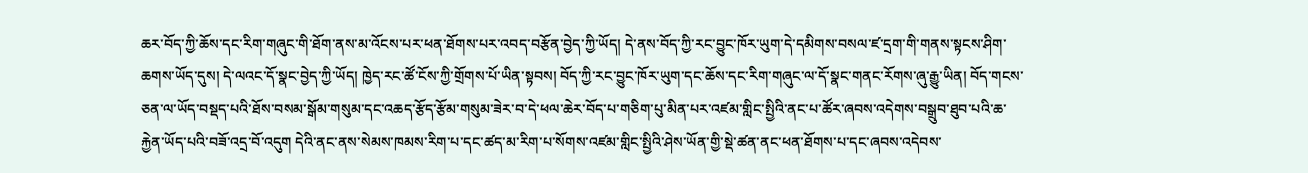ཆར་བོད་ཀྱི་ཆོས་དང་རིག་གཞུང་གི་ཐོག་ནས་མ་འོངས་པར་ཕན་ཐོགས་པར་འབད་བརྩོན་བྱེད་ཀྱི་ཡོད། དེ་ནས་བོད་ཀྱི་རང་བྱུང་ཁོར་ཡུག་དེ་དམིགས་བསལ་ཛ་དྲག་གི་གནས་སྟངས་ཤིག་ཆགས་ཡོད་དུས། དེ་ལའང་དོ་སྣང་བྱེད་ཀྱི་ཡོད། ཁྱེད་རང་ཚོ་ངོས་ཀྱི་གྲོགས་པོ་ཡིན་སྟབས། བོད་ཀྱི་རང་བྱུང་ཁོར་ཡུག་དང་ཆོས་དང་རིག་གཞུང་ལ་དོ་སྣང་གནང་རོགས་ཞུ་རྒྱུ་ཡིན། བོད་གངས་ཅན་ལ་ཡོད་བསྡད་པའི་ཐོས་བསམ་སྒོམ་གསུམ་དང་འཆད་རྩོད་རྩོམ་གསུམ་ཟེར་བ་དེ་ཕལ་ཆེར་བོད་པ་གཅིག་པུ་མིན་པར་འཛམ་གླིང་སྤྱིའི་ནང་པ་ཚོར་ཞབས་འདེགས་བསྒྲུབ་ཐུབ་པའི་ཆ་རྐྱེན་ཡོད་པའི་བཟོ་འདྲ་བོ་འདུག དེའི་ནང་ནས་སེམས་ཁམས་རིག་པ་དང་ཚད་མ་རིག་པ་སོགས་འཛམ་གླིང་སྤྱིའི་ཤེས་ཡོན་གྱི་སྡེ་ཚན་ནང་ཕན་ཐོགས་པ་དང་ཞབས་འདེབས་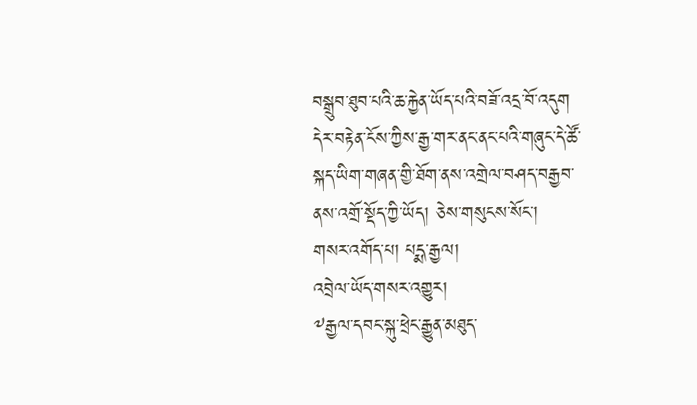བསྒྲུབ་ཐུབ་པའི་ཆ་རྐྱེན་ཡོད་པའི་བཟོ་འདྲ་བོ་འདུག དེར་བརྟེན་ངོས་ཀྱིས་རྒྱ་གར་ནང་ནང་པའི་གཞུང་དེ་ཚོ་སྐད་ཡིག་གཞན་གྱི་ཐོག་ནས་འགྲེལ་བཤད་བརྒྱབ་ནས་འགྲོ་སྡོད་ཀྱི་ཡོད། ཅེས་གསུངས་སོང་།
གསར་འགོད་པ། པདྨ་རྒྱལ།
འབྲེལ་ཡོད་གསར་འགྱུར།
༸རྒྱལ་དབང་སྐུ་ཕྲེང་རྒྱུན་མཐུད་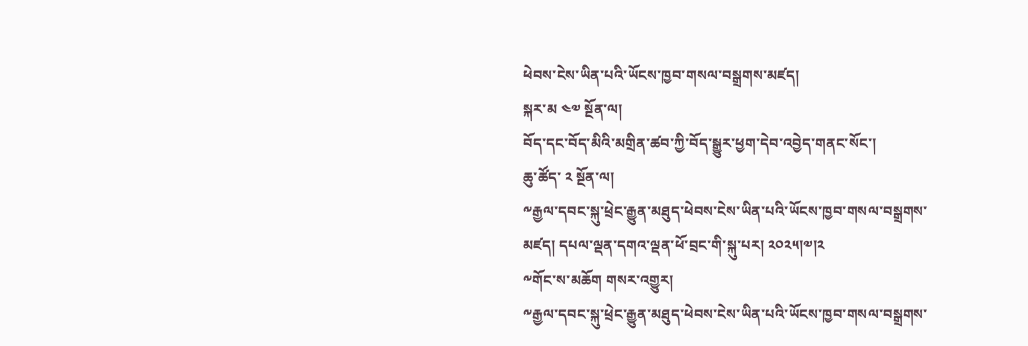ཕེབས་ངེས་ཡིན་པའི་ཡོངས་ཁྱབ་གསལ་བསྒྲགས་མཛད།
སྐར་མ ༤༧ སྔོན་ལ།
བོད་དང་བོད་མིའི་མགྲིན་ཚབ་ཀྱི་བོད་སྒྱུར་ཕྱག་དེབ་འབྱེད་གནང་སོང་།
ཆུ་ཚོད་ ༢ སྔོན་ལ།
༸རྒྱལ་དབང་སྐུ་ཕྲེང་རྒྱུན་མཐུད་ཕེབས་ངེས་ཡིན་པའི་ཡོངས་ཁྱབ་གསལ་བསྒྲགས་མཛད། དཔལ་ལྡན་དགའ་ལྡན་ཕོ་བྲང་གི་སྐུ་པར། ༢༠༢༥།༧།༢
༸གོང་ས་མཆོག གསར་འགྱུར།
༸རྒྱལ་དབང་སྐུ་ཕྲེང་རྒྱུན་མཐུད་ཕེབས་ངེས་ཡིན་པའི་ཡོངས་ཁྱབ་གསལ་བསྒྲགས་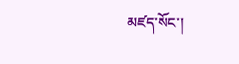མཛད་སོང་།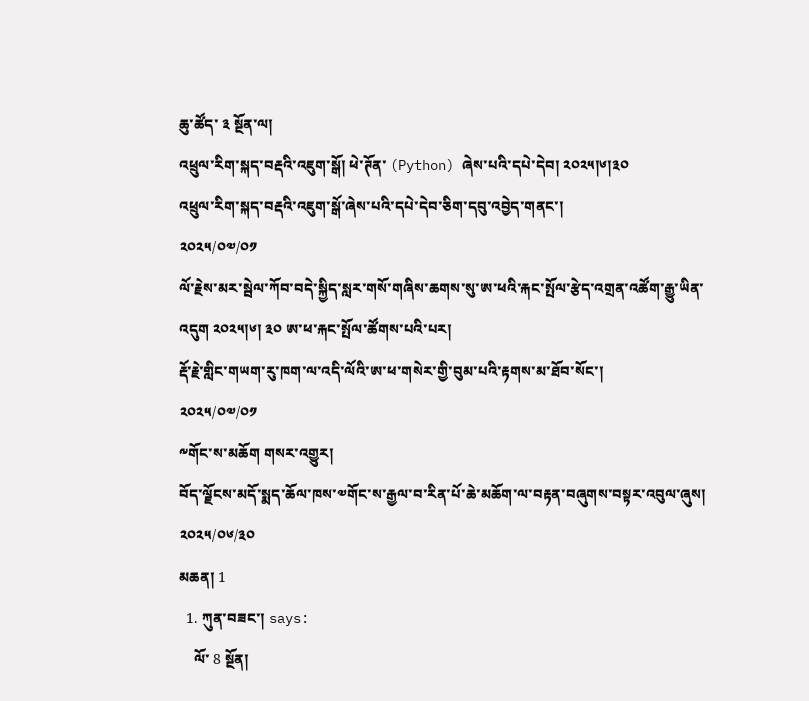ཆུ་ཚོད་ ༣ སྔོན་ལ།
འཕྲུལ་རིག་སྐད་བརྡའི་འཇུག་སྒོ། ཕེ་ཊོན་ (Python) ཞེས་པའི་དཔེ་དེབ། ༢༠༢༥།༦།༣༠
འཕྲུལ་རིག་སྐད་བརྡའི་འཇུག་སྒོ་ཞེས་པའི་དཔེ་དེབ་ཅིག་དབུ་འབྱེད་གནང་།
༢༠༢༥/༠༧/༠༡
ལོ་རྗེས་མར་སྦེལ་ཀོབ་བདེ་སྐྱིད་སླར་གསོ་གཞིས་ཆགས་སུ་ཨ་ཕའི་རྐང་སྤོལ་རྩེད་འགྲན་འཚོག་རྒྱུ་ཡིན་འདུག ༢༠༢༥།༦། ༣༠ ཨ་ཕ་རྐང་སྤོལ་ཚོགས་པའི་པར།
རྡོ་རྗེ་གླིང་གཡག་རུ་ཁག་ལ་འདི་ལོའི་ཨ་ཕ་གསེར་གྱི་བུམ་པའི་རྟགས་མ་ཐོབ་སོང་།
༢༠༢༥/༠༧/༠༡
༸གོང་ས་མཆོག གསར་འགྱུར།
བོད་ལྗོངས་མདོ་སྨད་ཆོལ་ཁས་༧གོང་ས་རྒྱལ་བ་རིན་པོ་ཆེ་མཆོག་ལ་བརྟན་བཞུགས་བསྟར་འབུལ་ཞུས།
༢༠༢༥/༠༦/༣༠
མཆན། 1
  1. ཀུན་བཟང་། says:
    ལོ་ 8 སྔོན།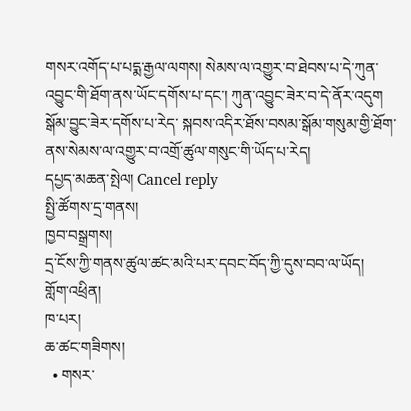གསར་འགོད་པ་པདྨ་རྒྱལ་ལགས། སེམས་ལ་འགྱུར་བ་ཐེབས་པ་དེ་ཀུན་འབྱུང་གི་ཐོག་ནས་ཡོང་དགོས་པ་དང་། ཀུན་འབྱུང་ཟེར་བ་དེ་ནོར་འདུག སྒོམ་བྱུང་ཟེར་དགོས་པ་རེད་ སྐབས་འདིར་ཐོས་བསམ་སྒོམ་གསུམ་གྱི་ཐོག་ནས་སེམས་ལ་འགྱུར་བ་འགྲོ་ཚུལ་གསུང་གི་ཡོད་པ་རེད།
དཔྱད་མཆན་སྤེལ། Cancel reply
སྤྱི་ཚོགས་དྲ་གནས།
ཁྱབ་བསྒྲགས།
དྲ་ངོས་ཀྱི་གནས་ཚུལ་ཚང་མའི་པར་དབང་བོད་ཀྱི་དུས་བབ་ལ་ཡོད།
གློག་འཕྲིན།
ཁ་པར།
ཆ་ཚང་གཟིགས།
  • གསར་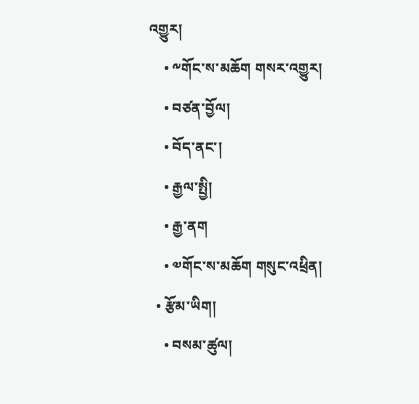འགྱུར།
    • ༸གོང་ས་མཆོག གསར་འགྱུར།
    • བཙན་བྱོལ།
    • བོད་ནང་།
    • རྒྱལ་སྤྱི།
    • རྒྱ་ནག
    • ༧གོང་ས་མཆོག གསུང་འཕྲིན།
  • རྩོམ་ཡིག།
    • བསམ་ཚུལ།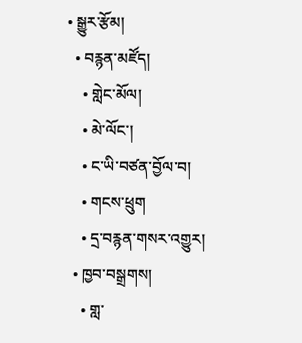• སྒྱུར་རྩོམ།
  • བརྙན་མཛོད།
    • གླེང་མོལ།
    • མེ་ལོང་།
    • ང་ཡི་བཙན་བྱོལ་བ།
    • གངས་ཕྲུག
    • དྲ་བརྙན་གསར་འགྱུར།
  • ཁྱབ་བསྒྲགས།
    • གླ་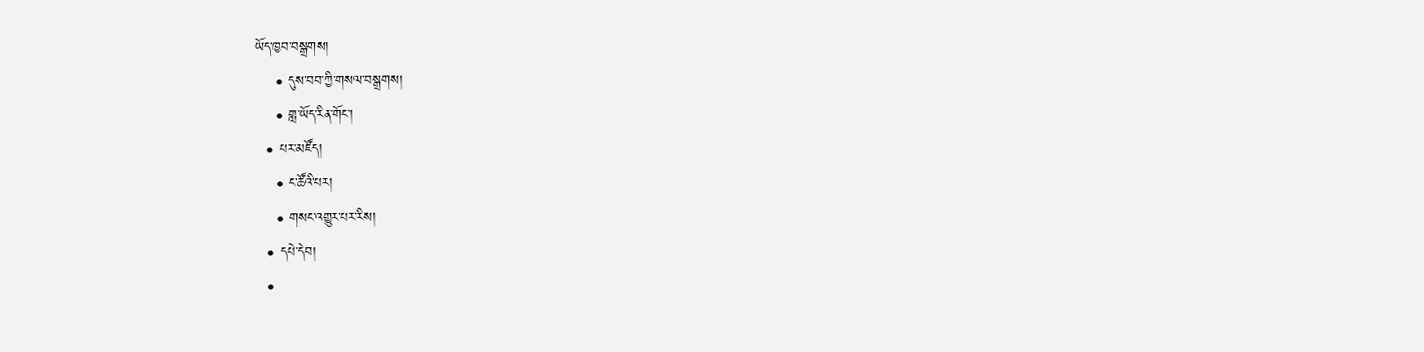ཡོད་ཁྱབ་བསྒྲགས།
    • དུས་བབ་ཀྱི་གསལ་བསྒྲགས།
    • གླ་ཡོད་རིན་གོང་།
  • པར་མཛོད།
    • ང་ཚོའི་པར།
    • གསང་འགྱུར་པར་རིས།
  • དཔེ་དེབ།
  •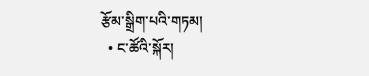རྩོམ་སྒྲིག་པའི་གཏམ།
  • ང་ཚོའི་སྐོར།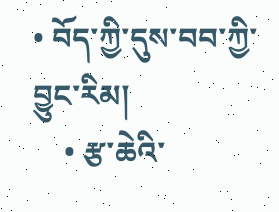• བོད་ཀྱི་དུས་བབ་ཀྱི་བྱུང་རིམ།
    • རྩ་ཆེའི་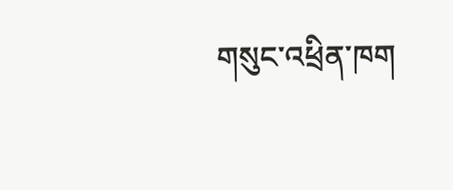གསུང་འཕྲིན་ཁག